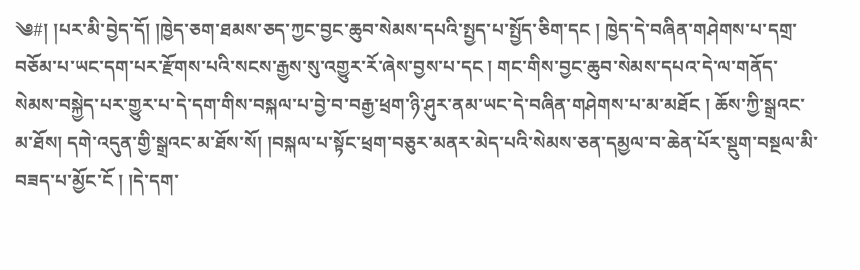༄#། །པར་མི་བྱེད་དོ། །ཁྱེད་ཅག་ཐམས་ཅད་ཀྱང་བྱང་ཆུབ་སེམས་དཔའི་སྤྱད་པ་སྤྱོད་ཅིག་དང ། ཁྱེད་དེ་བཞིན་གཤེགས་པ་དགྲ་བཅོམ་པ་ཡང་དག་པར་རྫོགས་པའི་སངས་རྒྱས་སུ་འགྱུར་རོ་ཞེས་བྱས་པ་དང ། གང་གིས་བྱང་ཆུབ་སེམས་དཔའ་དེ་ལ་གནོད་སེམས་བསྐྱེད་པར་གྱུར་པ་དེ་དག་གིས་བསྐལ་པ་བྱེ་བ་བརྒྱ་ཕྲག་ཉི་ཤུར་ནམ་ཡང་དེ་བཞིན་གཤེགས་པ་མ་མཐོང ། ཆོས་ཀྱི་སྒྲའང་མ་ཐོས། དགེ་འདུན་གྱི་སྒྲའང་མ་ཐོས་སོ། །བསྐལ་པ་སྟོང་ཕྲག་བཅུར་མནར་མེད་པའི་སེམས་ཅན་དམྱལ་བ་ཆེན་པོར་སྡུག་བསྔལ་མི་བཟད་པ་མྱོང་ངོ ། །དེ་དག་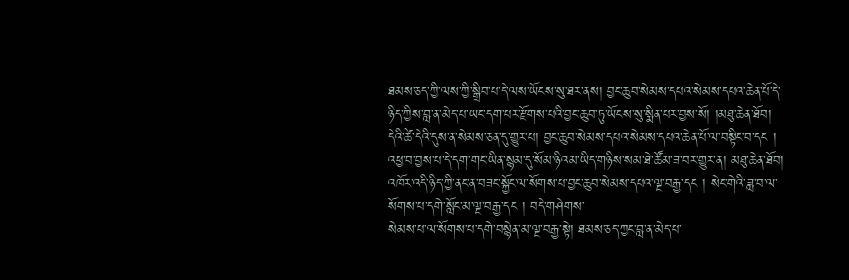ཐམས་ཅད་ཀྱི་ལས་ཀྱི་སྒྲིབ་པ་དེ་ལས་ཡོངས་སུ་ཐར་ནས། བྱང་ཆུབ་སེམས་དཔའ་སེམས་དཔའ་ཆེན་པོ་དེ་ཉིད་ཀྱིས་བླ་ན་མེད་པ་ཡང་དག་པར་རྫོགས་པའི་བྱང་ཆུབ་ཏུ་ཡོངས་སུ་སྨིན་པར་བྱས་སོ། །མཐུ་ཆེན་ཐོབ། དེའི་ཚེ་དེའི་དུས་ན་སེམས་ཅན་དུ་གྱུར་པ། བྱང་ཆུབ་སེམས་དཔའ་སེམས་དཔའ་ཆེན་པོ་ལ་བསྟིང་བ་དང ། འཕྱ་བ་བྱས་པ་དེ་དག་གང་ཡིན་སྙམ་དུ་སོམ་ཉིའམ་ཡིད་གཉིས་སམ་ཐེ་ཚོམ་ཟ་བར་གྱུར་ན། མཐུ་ཆེན་ཐོབ། འཁོར་འདི་ཉིད་ཀྱི་ནང་ན་བཟང་སྐྱོང་ལ་སོགས་པ་བྱང་ཆུབ་སེམས་དཔའ་ལྔ་བརྒྱ་དང ། སེང་གེའི་ཟླ་བ་ལ་སོགས་པ་དགེ་སློང་མ་ལྔ་བརྒྱ་དང ། བདེ་གཤེགས་
སེམས་པ་ལ་སོགས་པ་དགེ་བསྙེན་མ་ལྔ་བརྒྱ་སྟེ། ཐམས་ཅད་ཀྱང་བླ་ན་མེད་པ་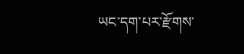ཡང་དག་པར་རྫོགས་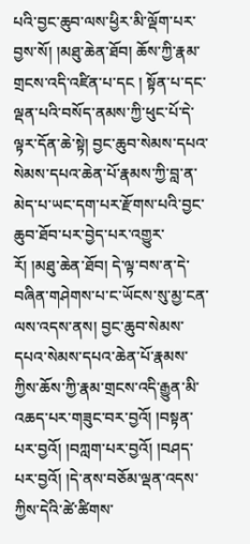པའི་བྱང་ཆུབ་ལས་ཕྱིར་མི་ལྡོག་པར་བྱས་སོ། །མཐུ་ཆེན་ཐོབ། ཆོས་ཀྱི་རྣམ་གྲངས་འདི་འཛིན་པ་དང ། སྟོན་པ་དང་ལྡན་པའི་བསོད་ནམས་ཀྱི་ཕུང་པོ་དེ་ལྟར་དོན་ཆེ་སྟེ། བྱང་ཆུབ་སེམས་དཔའ་སེམས་དཔའ་ཆེན་པོ་རྣམས་ཀྱི་བླ་ན་མེད་པ་ཡང་དག་པར་རྫོགས་པའི་བྱང་ཆུབ་ཐོབ་པར་བྱེད་པར་འགྱུར་རོ། །མཐུ་ཆེན་ཐོབ། དེ་ལྟ་བས་ན་དེ་བཞིན་གཤེགས་པ་ང་ཡོངས་སུ་མྱ་ངན་ལས་འདས་ནས། བྱང་ཆུབ་སེམས་དཔའ་སེམས་དཔའ་ཆེན་པོ་རྣམས་ཀྱིས་ཆོས་ཀྱི་རྣམ་གྲངས་འདི་རྒྱུན་མི་འཆད་པར་གཟུང་བར་བྱའོ། །བསྟན་པར་བྱའོ། །བཀླག་པར་བྱའོ། །བཤད་པར་བྱའོ། །དེ་ནས་བཅོམ་ལྡན་འདས་ཀྱིས་དེའི་ཚེ་ཚིགས་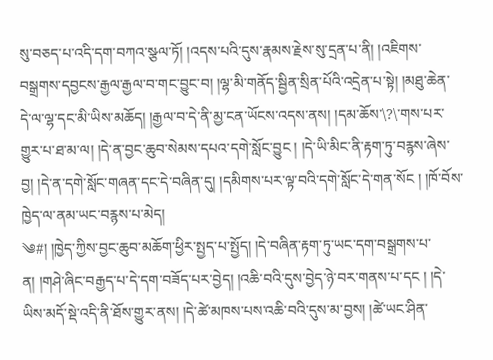སུ་བཅད་པ་འདི་དག་བཀའ་སྩལ་ཏོ། །འདས་པའི་དུས་རྣམས་རྗེས་སུ་དྲན་པ་ནི། །འཇིགས་བསྒྲགས་དབྱངས་རྒྱལ་རྒྱལ་བ་གང་བྱུང་བ། །ལྷ་མི་གནོད་སྦྱིན་སྲིན་པོའི་འདྲེན་པ་སྟེ། །མཐུ་ཆེན་དེ་ལ་ལྷ་དང་མི་ཡིས་མཆོད། །རྒྱལ་བ་དེ་ནི་མྱ་ངན་ཡོངས་འདས་ནས། །དམ་ཆོས་\?\་གས་པར་གྱུར་པ་ཐ་མ་ལ། །དེ་ན་བྱང་ཆུབ་སེམས་དཔའ་དགེ་སློང་བྱུང ། །དེ་ཡི་མིང་ནི་རྟག་ཏུ་བརྙས་ཞེས་བྱ། །དེ་ན་དགེ་སློང་གཞན་དང་དེ་བཞིན་དུ། །དམིགས་པར་ལྟ་བའི་དགེ་སློང་དེ་གན་སོང ། །ཁོ་བོས་ཁྱེད་ལ་ནམ་ཡང་བརྙས་པ་མེད།
༄#། །ཁྱེད་ཀྱིས་བྱང་ཆུབ་མཆོག་ཕྱིར་སྤྱད་པ་སྤྱོད། །དེ་བཞིན་རྟག་ཏུ་ཡང་དག་བསྒྲགས་པ་ན། །གཤེ་ཞིང་བརྒྱད་པ་དེ་དག་བཟོད་པར་བྱེད། །འཆི་བའི་དུས་བྱེད་ཉེ་བར་གནས་པ་དང ། །དེ་ཡིས་མདོ་སྡེ་འདི་ནི་ཐོས་གྱུར་ནས། །དེ་ཚེ་མཁས་པས་འཆི་བའི་དུས་མ་བྱས། །ཚེ་ཡང་ཤིན་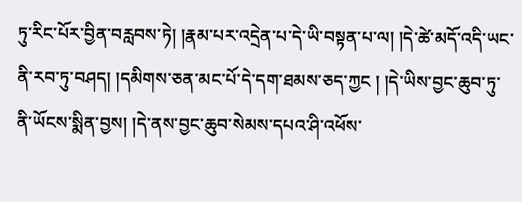ཏུ་རིང་པོར་བྱིན་བརླབས་ཏེ། །རྣམ་པར་འདྲེན་པ་དེ་ཡི་བསྟན་པ་ལ། །དེ་ཚེ་མདོ་འདི་ཡང་ནི་རབ་ཏུ་བཤད། །དམིགས་ཅན་མང་པོ་དེ་དག་ཐམས་ཅད་ཀྱང ། །དེ་ཡིས་བྱང་ཆུབ་ཏུ་ནི་ཡོངས་སྨིན་བྱས། །དེ་ནས་བྱང་ཆུབ་སེམས་དཔའ་ཤི་འཕོས་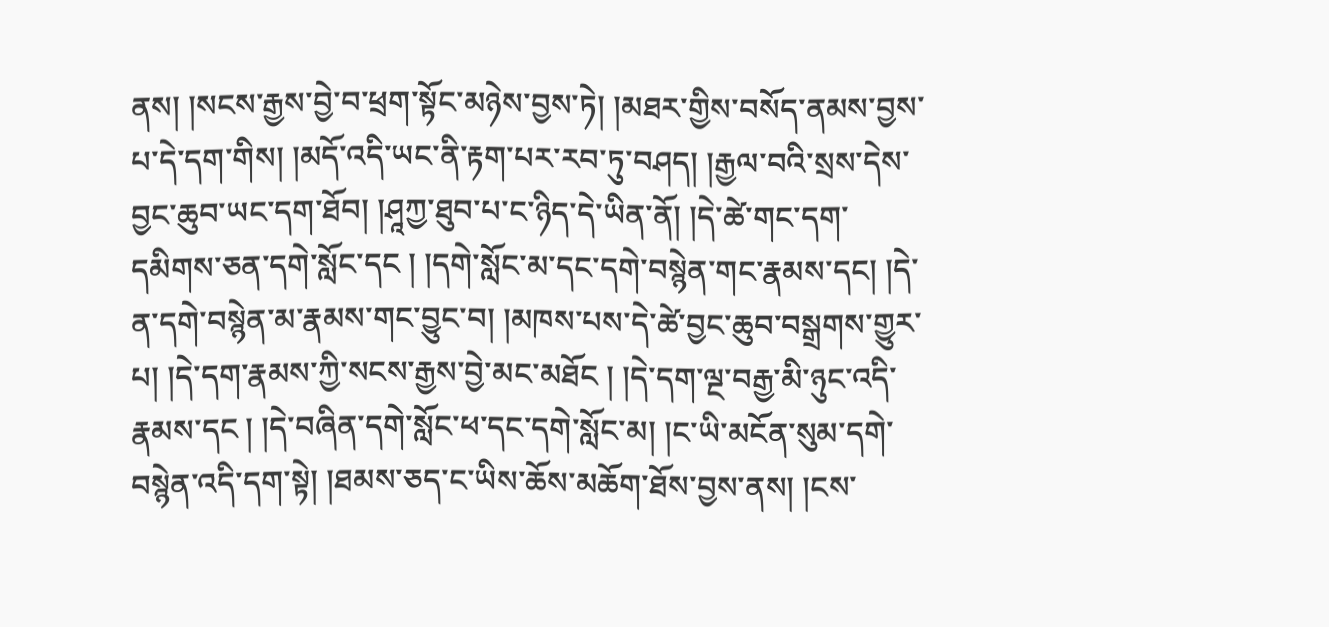ནས། །སངས་རྒྱས་བྱེ་བ་ཕྲག་སྟོང་མཉེས་བྱས་ཏེ། །མཐར་གྱིས་བསོད་ནམས་བྱས་པ་དེ་དག་གིས། །མདོ་འདི་ཡང་ནི་རྟག་པར་རབ་ཏུ་བཤད། །རྒྱལ་བའི་སྲས་དེས་བྱང་ཆུབ་ཡང་དག་ཐོབ། །ཤཱཀྱ་ཐུབ་པ་ང་ཉིད་དེ་ཡིན་ནོ། །དེ་ཚེ་གང་དག་དམིགས་ཅན་དགེ་སློང་དང ། །དགེ་སློང་མ་དང་དགེ་བསྙེན་གང་རྣམས་དང། །དེ་ན་དགེ་བསྙེན་མ་རྣམས་གང་བྱུང་བ། །མཁས་པས་དེ་ཚེ་བྱང་ཆུབ་བསྒྲགས་གྱུར་པ། །དེ་དག་རྣམས་ཀྱི་སངས་རྒྱས་བྱེ་མང་མཐོང ། །དེ་དག་ལྔ་བརྒྱ་མི་ཉུང་འདི་རྣམས་དང ། །དེ་བཞིན་དགེ་སློང་ཕ་དང་དགེ་སློང་མ། །ང་ཡི་མངོན་སུམ་དགེ་བསྙེན་འདི་དག་སྟེ། །ཐམས་ཅད་ང་ཡིས་ཆོས་མཆོག་ཐོས་བྱས་ནས། །ངས་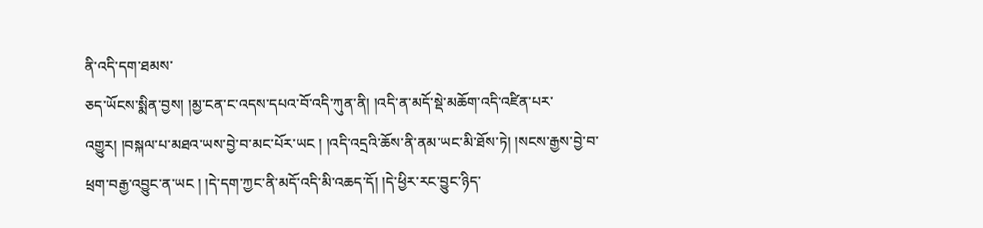ནི་འདི་དག་ཐམས་
ཅད་ཡོངས་སྨིན་བྱས། །མྱ་ངན་ང་འདས་དཔའ་བོ་འདི་ཀུན་ནི། །འདི་ན་མདོ་སྡེ་མཆོག་འདི་འཛིན་པར་འགྱུར། །བསྐལ་པ་མཐའ་ཡས་བྱེ་བ་མང་པོར་ཡང ། །འདི་འདྲའི་ཆོས་ནི་ནམ་ཡང་མི་ཐོས་ཏེ། །སངས་རྒྱས་བྱེ་བ་ཕྲག་བརྒྱ་འབྱུང་ན་ཡང ། །དེ་དག་ཀྱང་ནི་མདོ་འདི་མི་འཆད་དོ། །དེ་ཕྱིར་རང་བྱུང་ཉིད་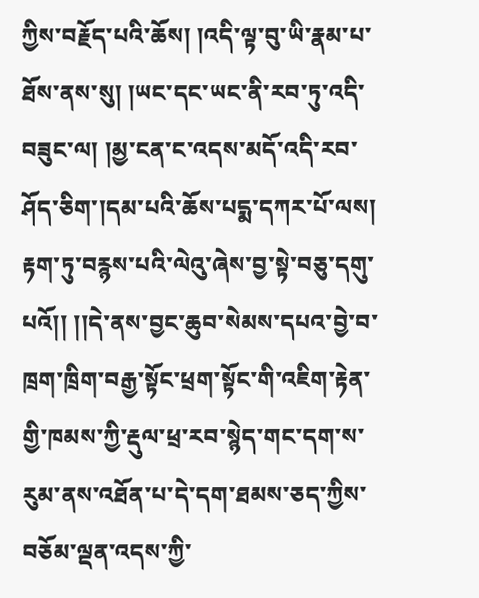ཀྱིས་བརྗོད་པའི་ཆོས། །འདི་ལྟ་བུ་ཡི་རྣམ་པ་ཐོས་ནས་སུ། །ཡང་དང་ཡང་ནི་རབ་ཏུ་འདི་བཟུང་ལ། །མྱ་ངན་ང་འདས་མདོ་འདི་རབ་ཤོད་ཅིག་།དམ་པའི་ཆོས་པདྨ་དཀར་པོ་ལས། རྟག་ཏུ་བརྙས་པའི་ལེའུ་ཞེས་བྱ་སྟེ་བཅུ་དགུ་པའོ།། །།དེ་ནས་བྱང་ཆུབ་སེམས་དཔའ་བྱེ་བ་ཁྲག་ཁྲིག་བརྒྱ་སྟོང་ཕྲག་སྟོང་གི་འཇིག་རྟེན་གྱི་ཁམས་ཀྱི་རྡུལ་ཕྲ་རབ་སྙེད་གང་དག་ས་རུམ་ནས་འཐོན་པ་དེ་དག་ཐམས་ཅད་ཀྱིས་བཅོམ་ལྡན་འདས་ཀྱི་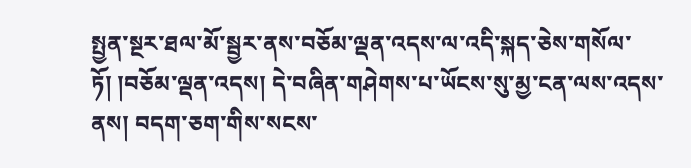སྤྱན་སྔར་ཐལ་མོ་སྦྱར་ནས་བཅོམ་ལྡན་འདས་ལ་འདི་སྐད་ཅེས་གསོལ་ཏོ། །བཅོམ་ལྡན་འདས། དེ་བཞིན་གཤེགས་པ་ཡོངས་སུ་མྱ་ངན་ལས་འདས་ནས། བདག་ཅག་གིས་སངས་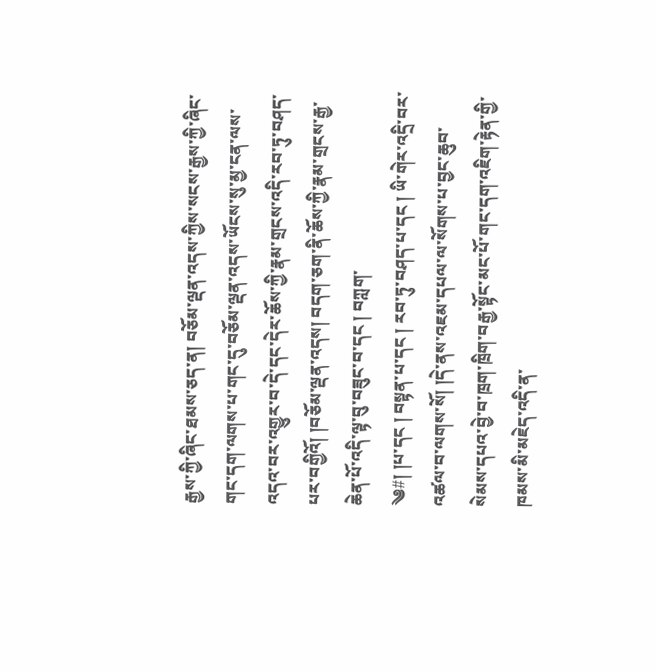རྒྱས་ཀྱི་ཞིང་ཐམས་ཅད་ན། བཅོམ་ལྡན་འདས་ཀྱིས་སངས་རྒྱས་ཀྱི་ཞིང་གང་དག་ལགས་པ་གང་དུ་བཅོམ་ལྡན་འདས་ཡོངས་སུ་མྱ་ངན་ལས་འདའ་བར་འགྱུར་བ་དེ་དང་དེར་ཆོས་ཀྱི་རྣམ་གྲངས་འདི་རབ་ཏུ་བཤད་པར་བགྱིའོ། །བཅོམ་ལྡན་འདས། བདག་ཅག་ནི་ཆོས་ཀྱི་རྣམ་གྲངས་རྒྱ་ཆེན་པོ་འདི་ལྟ་བུ་བཟུང་བ་དང ། བཀླག་
༄#། །པ་དང ། བསྟན་པ་དང ། རབ་ཏུ་བཤད་པ་དང ། ཡི་གེར་འདྲི་བར་འཚལ་བ་ལགས་སོ། །དེ་ནས་འཇམ་དཔལ་ལ་སོགས་པ་བྱང་ཆུབ་སེམས་དཔའ་བྱེ་བ་ཁྲག་ཁྲིག་བརྒྱ་སྟོང་མང་པོ་གང་དག་འཇིག་རྟེན་གྱི་ཁམས་མི་མཇེད་འདི་ན་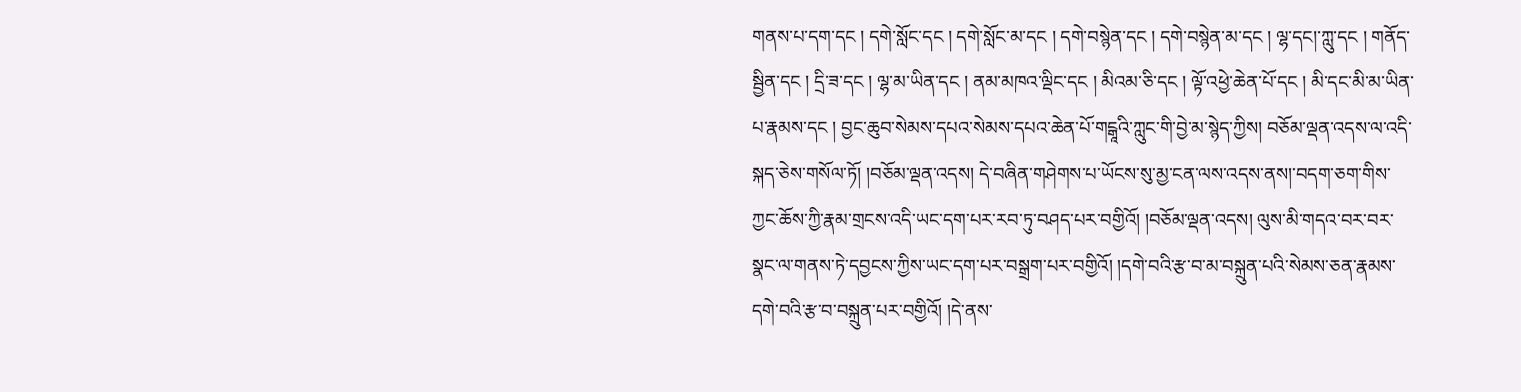གནས་པ་དག་དང ། དགེ་སློང་དང ། དགེ་སློང་མ་དང ། དགེ་བསྙེན་དང ། དགེ་བསྙེན་མ་དང ། ལྷ་དང།་ཀླུ་དང ། གནོད་སྦྱིན་དང ། དྲི་ཟ་དང ། ལྷ་མ་ཡིན་དང ། ནམ་མཁའ་ལྡིང་དང ། མིའམ་ཅི་དང ། ལྟོ་འཕྱེ་ཆེན་པོ་དང ། མི་དང་མི་མ་ཡིན་པ་རྣམས་དང ། བྱང་ཆུབ་སེམས་དཔའ་སེམས་དཔའ་ཆེན་པོ་གངྒཱའི་ཀླུང་གི་བྱེ་མ་སྙེད་ཀྱིས། བཅོམ་ལྡན་འདས་ལ་འདི་སྐད་ཅེས་གསོལ་ཏོ། །བཅོམ་ལྡན་འདས། དེ་བཞིན་གཤེགས་པ་ཡོངས་སུ་མྱ་ངན་ལས་འདས་ནས།་བདག་ཅག་གིས་ཀྱང་ཆོས་ཀྱི་རྣམ་གྲངས་འདི་ཡང་དག་པར་རབ་ཏུ་བཤད་པར་བགྱིའོ། །བཅོམ་ལྡན་འདས། ལུས་མི་གདའ་བར་བར་སྣང་ལ་གནས་ཏེ་དབྱངས་ཀྱིས་ཡང་དག་པར་བསྒྲག་པར་བགྱིའོ། །དགེ་བའི་རྩ་བ་མ་བསྐྲུན་པའི་སེམས་ཅན་རྣམས་དགེ་བའི་རྩ་བ་བསྐྲུན་པར་བགྱིའོ། །དེ་ནས་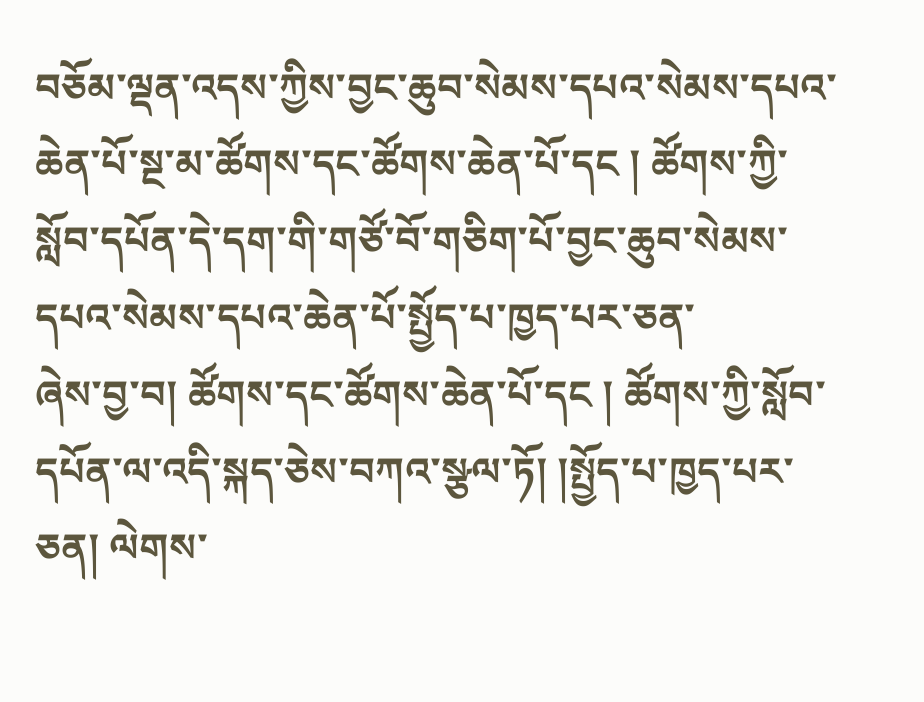བཅོམ་ལྡན་འདས་ཀྱིས་བྱང་ཆུབ་སེམས་དཔའ་སེམས་དཔའ་ཆེན་པོ་སྔ་མ་ཚོགས་དང་ཚོགས་ཆེན་པོ་དང ། ཚོགས་ཀྱི་སློབ་དཔོན་དེ་དག་གི་གཙོ་བོ་གཅིག་པོ་བྱང་ཆུབ་སེམས་དཔའ་སེམས་དཔའ་ཆེན་པོ་སྤྱོད་པ་ཁྱད་པར་ཅན་
ཞེས་བྱ་བ། ཚོགས་དང་ཚོགས་ཆེན་པོ་དང ། ཚོགས་ཀྱི་སློབ་དཔོན་ལ་འདི་སྐད་ཅེས་བཀའ་སྩལ་ཏོ། །སྤྱོད་པ་ཁྱད་པར་ཅན། ལེགས་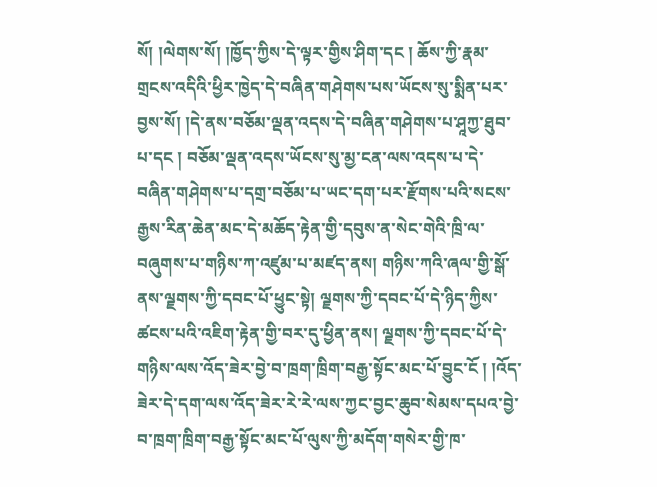སོ། །ལེགས་སོ། །ཁྱོད་ཀྱིས་དེ་ལྟར་གྱིས་ཤིག་དང ། ཆོས་ཀྱི་རྣམ་གྲངས་འདིའི་ཕྱིར་ཁྱེད་དེ་བཞིན་གཤེགས་པས་ཡོངས་སུ་སྨིན་པར་བྱས་སོ། །དེ་ནས་བཅོམ་ལྡན་འདས་དེ་བཞིན་གཤེགས་པ་ཤཱཀྱ་ཐུབ་པ་དང ། བཅོམ་ལྡན་འདས་ཡོངས་སུ་མྱ་ངན་ལས་འདས་པ་དེ་བཞིན་གཤེགས་པ་དགྲ་བཅོམ་པ་ཡང་དག་པར་རྫོགས་པའི་སངས་རྒྱས་རིན་ཆེན་མང་དེ་མཆོད་རྟེན་གྱི་དབུས་ན་སེང་གེའི་ཁྲི་ལ་བཞུགས་པ་གཉིས་ཀ་འཛུམ་པ་མཛད་ནས། གཉིས་ཀའི་ཞལ་གྱི་སྒོ་ནས་ལྗགས་ཀྱི་དབང་པོ་ཕྱུང་སྟེ། ལྗགས་ཀྱི་དབང་པོ་དེ་ཉིད་ཀྱིས་ཚངས་པའི་འཇིག་རྟེན་གྱི་བར་དུ་ཕྱིན་ནས། ལྗགས་ཀྱི་དབང་པོ་དེ་གཉིས་ལས་འོད་ཟེར་བྱེ་བ་ཁྲག་ཁྲིག་བརྒྱ་སྟོང་མང་པོ་བྱུང་ངོ ། །འོད་ཟེར་དེ་དག་ལས་འོད་ཟེར་རེ་རེ་ལས་ཀྱང་བྱང་ཆུབ་སེམས་དཔའ་བྱེ་བ་ཁྲག་ཁྲིག་བརྒྱ་སྟོང་མང་པོ་ལུས་ཀྱི་མདོག་གསེར་གྱི་ཁ་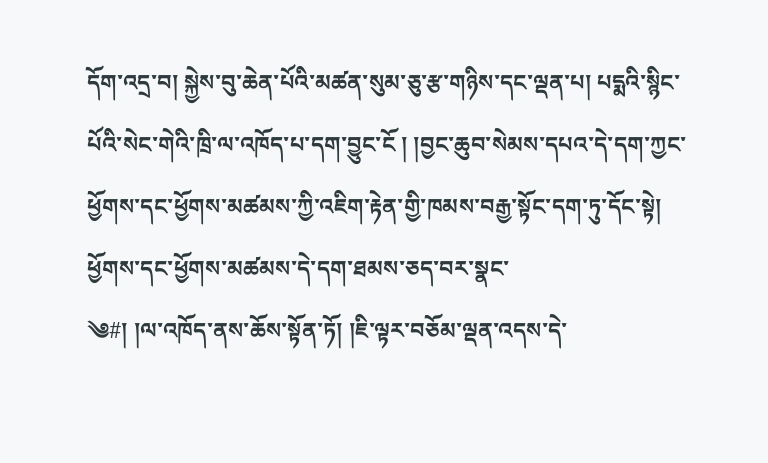དོག་འདྲ་བ། སྐྱེས་བུ་ཆེན་པོའི་མཚན་སུམ་ཅུ་རྩ་གཉིས་དང་ལྡན་པ། པདྨའི་སྙིང་པོའི་སེང་གེའི་ཁྲི་ལ་འཁོད་པ་དག་བྱུང་ངོ ། །བྱང་ཆུབ་སེམས་དཔའ་དེ་དག་ཀྱང་ཕྱོགས་དང་ཕྱོགས་མཚམས་ཀྱི་འཇིག་རྟེན་གྱི་ཁམས་བརྒྱ་སྟོང་དག་ཏུ་དོང་སྟེ། ཕྱོགས་དང་ཕྱོགས་མཚམས་དེ་དག་ཐམས་ཅད་བར་སྣང་
༄#། །ལ་འཁོད་ནས་ཆོས་སྟོན་ཏོ། །ཇི་ལྟར་བཅོམ་ལྡན་འདས་དེ་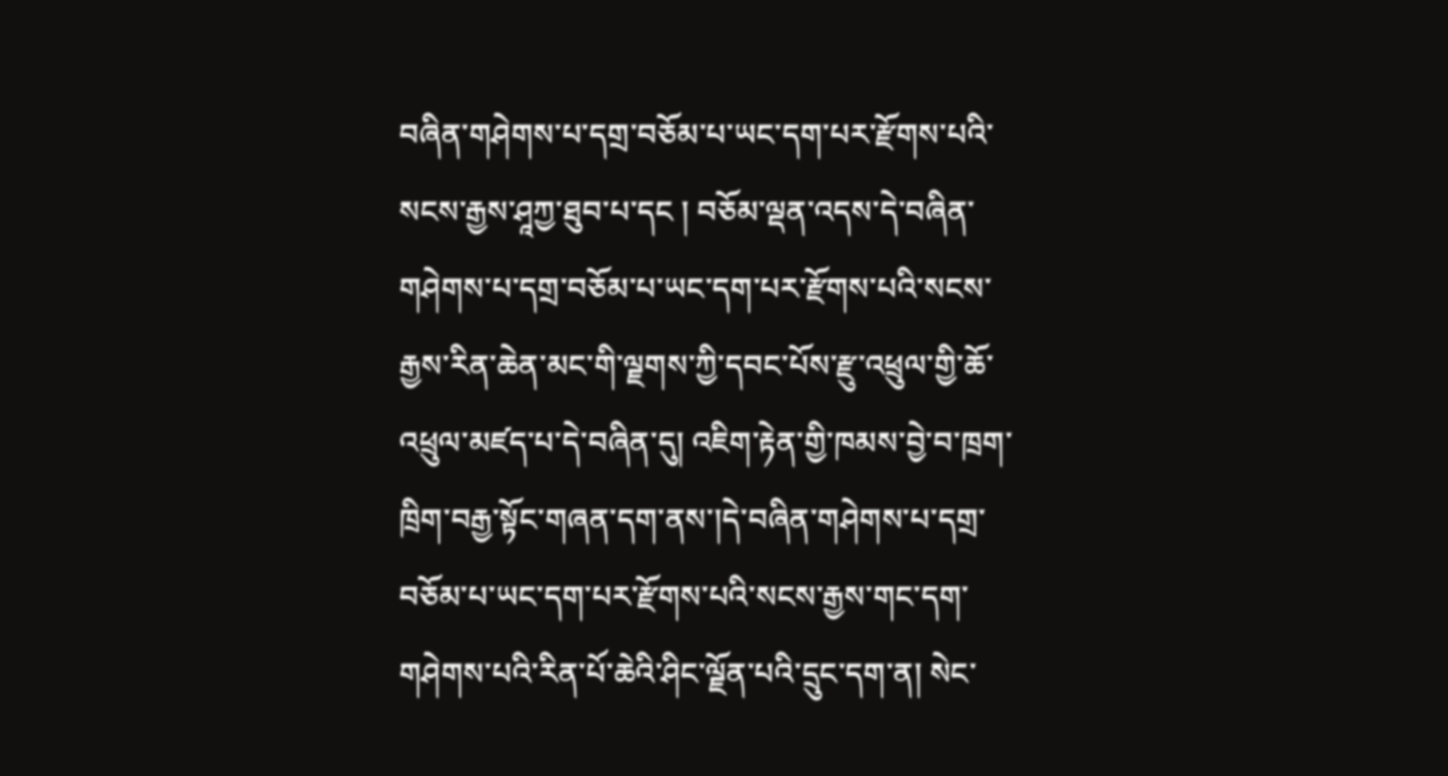བཞིན་གཤེགས་པ་དགྲ་བཅོམ་པ་ཡང་དག་པར་རྫོགས་པའི་སངས་རྒྱས་ཤཱཀྱ་ཐུབ་པ་དང ། བཅོམ་ལྡན་འདས་དེ་བཞིན་གཤེགས་པ་དགྲ་བཅོམ་པ་ཡང་དག་པར་རྫོགས་པའི་སངས་རྒྱས་རིན་ཆེན་མང་གི་ལྗགས་ཀྱི་དབང་པོས་རྫུ་འཕྲུལ་གྱི་ཆོ་འཕྲུལ་མཛད་པ་དེ་བཞིན་དུ། འཇིག་རྟེན་གྱི་ཁམས་བྱེ་བ་ཁྲག་ཁྲིག་བརྒྱ་སྟོང་གཞན་དག་ནས་།དེ་བཞིན་གཤེགས་པ་དགྲ་བཅོམ་པ་ཡང་དག་པར་རྫོགས་པའི་སངས་རྒྱས་གང་དག་གཤེགས་པའི་རིན་པོ་ཆེའི་ཤིང་ལྗོན་པའི་དྲུང་དག་ན། སེང་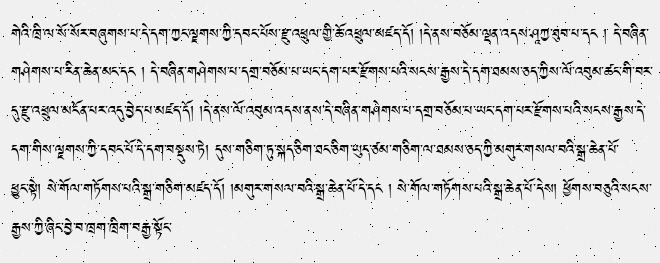གེའི་ཁྲི་ལ་སོ་སོར་བཞུགས་པ་དེ་དག་ཀྱང་ལྗགས་ཀྱི་དབང་པོས་རྫུ་འཕྲུལ་གྱི་ཆོ་འཕྲུལ་མཛད་དོ། །དེ་ནས་བཅོམ་ལྡན་འདས་ཤཱཀྱ་ཐུབ་པ་དང ། དེ་བཞིན་གཤེགས་པ་རིན་ཆེན་མང་དང ། དེ་བཞིན་གཤེགས་པ་དགྲ་བཅོམ་པ་ཡང་དག་པར་རྫོགས་པའི་སངས་རྒྱས་དེ་དག་ཐམས་ཅད་ཀྱིས་ལོ་འབུམ་ཚང་གི་བར་དུ་རྫུ་འཕྲུལ་མངོན་པར་འདུ་བྱེད་པ་མཛད་དོ། །དེ་ནས་ལོ་འབུམ་འདས་ནས་དེ་བཞིན་གཤེགས་པ་དགྲ་བཅོམ་པ་ཡང་དག་པར་རྫོགས་པའི་སངས་རྒྱས་དེ་དག་གིས་ལྗགས་ཀྱི་དབང་པོ་དེ་དག་བསྡུས་ཏེ། དུས་གཅིག་ཏུ་སྐད་ཅིག་ཐང་ཅིག་ཡུད་ཙམ་གཅིག་ལ་ཐམས་ཅད་ཀྱི་མགུར་གསལ་བའི་སྒྲ་ཆེན་པོ་
ཕྱུང་སྟེ། སེ་གོལ་གཏོགས་པའི་སྒྲ་གཅིག་མཛད་དོ། །མགུར་གསལ་བའི་སྒྲ་ཆེན་པོ་དེ་དང ། སེ་གོལ་གཏོགས་པའི་སྒྲ་ཆེན་པོ་དེས། ཕྱོགས་བཅུའི་སངས་རྒྱས་ཀྱི་ཞིང་བྱེ་བ་ཁྲག་ཁྲིག་བརྒྱ་སྟོང་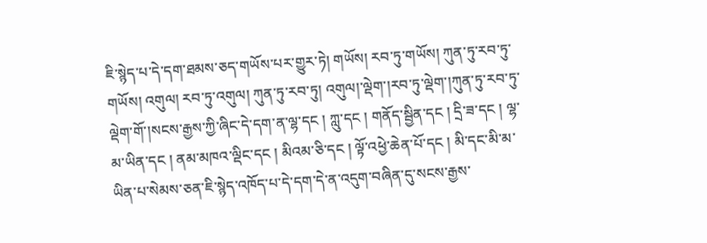ཇི་སྙེད་པ་དེ་དག་ཐམས་ཅད་གཡོས་པར་གྱུར་ཏེ། གཡོས། རབ་ཏུ་གཡོས། ཀུན་ཏུ་རབ་ཏུ་གཡོས། འགུལ། རབ་ཏུ་འགུལ། ཀུན་ཏུ་རབ་ཏུ། འགུལ།་ལྡེག་།རབ་ཏུ་ལྡེག་།ཀུན་ཏུ་རབ་ཏུ་ལྡེག་གོ་།སངས་རྒྱས་ཀྱི་ཞིང་དེ་དག་ན་ལྷ་དང ། ཀླུ་དང ། གནོད་སྦྱིན་དང ། དྲི་ཟ་དང ། ལྷ་མ་ཡིན་དང ། ནམ་མཁའ་ལྡིང་དང ། མིའམ་ཅི་དང ། ལྟོ་འཕྱེ་ཆེན་པོ་དང ། མི་དང་མི་མ་ཡིན་པ་སེམས་ཅན་ཇི་སྙེད་འཁོད་པ་དེ་དག་དེ་ན་འདུག་བཞིན་དུ་སངས་རྒྱས་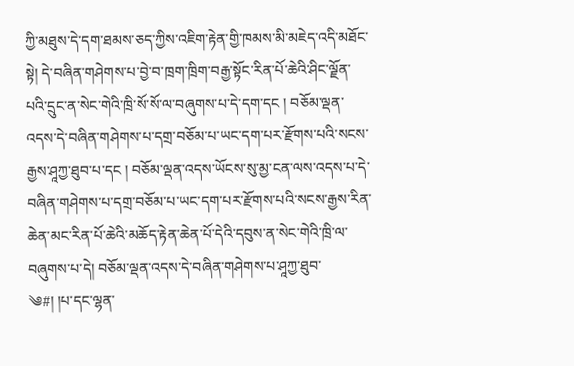ཀྱི་མཐུས་དེ་དག་ཐམས་ཅད་ཀྱིས་འཇིག་རྟེན་གྱི་ཁམས་མི་མཇེད་འདི་མཐོང་སྟེ། དེ་བཞིན་གཤེགས་པ་བྱེ་བ་ཁྲག་ཁྲིག་བརྒྱ་སྟོང་རིན་པོ་ཆེའི་ཤིང་ལྗོན་པའི་དྲུང་ན་སེང་གེའི་ཁྲི་སོ་སོ་ལ་བཞུགས་པ་དེ་དག་དང ། བཅོམ་ལྡན་འདས་དེ་བཞིན་གཤེགས་པ་དགྲ་བཅོམ་པ་ཡང་དག་པར་རྫོགས་པའི་སངས་རྒྱས་ཤཱཀྱ་ཐུབ་པ་དང ། བཅོམ་ལྡན་འདས་ཡོངས་སུ་མྱ་ངན་ལས་འདས་པ་དེ་བཞིན་གཤེགས་པ་དགྲ་བཅོམ་པ་ཡང་དག་པར་རྫོགས་པའི་སངས་རྒྱས་རིན་ཆེན་མང་རིན་པོ་ཆེའི་མཆོད་རྟེན་ཆེན་པོ་དེའི་དབུས་ན་སེང་གེའི་ཁྲི་ལ་བཞུགས་པ་དེ། བཅོམ་ལྡན་འདས་དེ་བཞིན་གཤེགས་པ་ཤཱཀྱ་ཐུབ་
༄#། །པ་དང་ལྷན་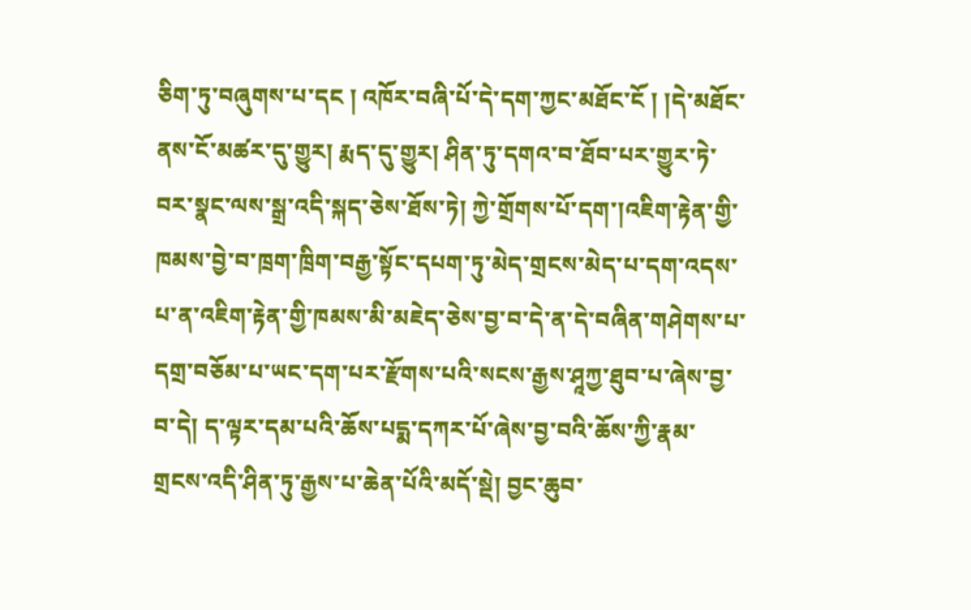ཅིག་ཏུ་བཞུགས་པ་དང ། འཁོར་བཞི་པོ་དེ་དག་ཀྱང་མཐོང་ངོ ། །དེ་མཐོང་ནས་ངོ་མཚར་དུ་གྱུར། རྨད་དུ་གྱུར། ཤིན་ཏུ་དགའ་བ་ཐོབ་པར་གྱུར་ཏེ་བར་སྣང་ལས་སྒྲ་འདི་སྐད་ཅེས་ཐོས་ཏེ། ཀྱེ་གྲོགས་པོ་དག་།འཇིག་རྟེན་གྱི་ཁམས་བྱེ་བ་ཁྲག་ཁྲིག་བརྒྱ་སྟོང་དཔག་ཏུ་མེད་གྲངས་མེད་པ་དག་འདས་པ་ན་འཇིག་རྟེན་གྱི་ཁམས་མི་མཇེད་ཅེས་བྱ་བ་དེ་ན་དེ་བཞིན་གཤེགས་པ་དགྲ་བཅོམ་པ་ཡང་དག་པར་རྫོགས་པའི་སངས་རྒྱས་ཤཱཀྱ་ཐུབ་པ་ཞེས་བྱ་བ་དེ། ད་ལྟར་དམ་པའི་ཆོས་པདྨ་དཀར་པོ་ཞེས་བྱ་བའི་ཆོས་ཀྱི་རྣམ་གྲངས་འདི་ཤིན་ཏུ་རྒྱས་པ་ཆེན་པོའི་མདོ་སྡེ། བྱང་ཆུབ་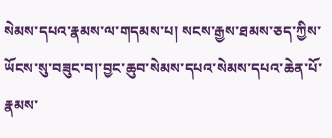སེམས་དཔའ་རྣམས་ལ་གདམས་པ། སངས་རྒྱས་ཐམས་ཅད་ཀྱིས་ཡོངས་སུ་བཟུང་བ།་བྱང་ཆུབ་སེམས་དཔའ་སེམས་དཔའ་ཆེན་པོ་རྣམས་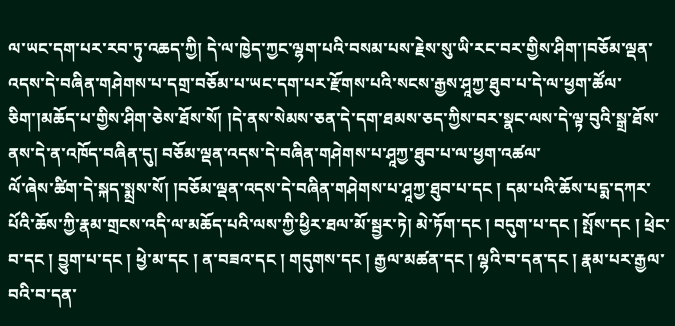ལ་ཡང་དག་པར་རབ་ཏུ་འཆད་ཀྱི། དེ་ལ་ཁྱེད་ཀྱང་ལྷག་པའི་བསམ་པས་རྗེས་སུ་ཡི་རང་བར་གྱིས་ཤིག་།བཅོམ་ལྡན་འདས་དེ་བཞིན་གཤེགས་པ་དགྲ་བཅོམ་པ་ཡང་དག་པར་རྫོགས་པའི་སངས་རྒྱས་ཤཱཀྱ་ཐུབ་པ་དེ་ལ་ཕྱག་ཚོལ་ཅིག་།མཆོད་པ་གྱིས་ཤིག་ཅེས་ཐོས་སོ། །དེ་ནས་སེམས་ཅན་དེ་དག་ཐམས་ཅད་ཀྱིས་བར་སྣང་ལས་དེ་ལྟ་བུའི་སྒྲ་ཐོས་ནས་དེ་ན་འཁོད་བཞིན་དུ། བཅོམ་ལྡན་འདས་དེ་བཞིན་གཤེགས་པ་ཤཱཀྱ་ཐུབ་པ་ལ་ཕྱག་འཚལ་
ལོ་ཞེས་ཚིག་དེ་སྐད་སྨྲས་སོ། །བཅོམ་ལྡན་འདས་དེ་བཞིན་གཤེགས་པ་ཤཱཀྱ་ཐུབ་པ་དང ། དམ་པའི་ཆོས་པདྨ་དཀར་པོའི་ཆོས་ཀྱི་རྣམ་གྲངས་འདི་ལ་མཆོད་པའི་ལས་ཀྱི་ཕྱིར་ཐལ་མོ་སྦྱར་ཏེ། མེ་ཏོག་དང ། བདུག་པ་དང ། སྤོས་དང ། ཕྲེང་བ་དང ། བྱུག་པ་དང ། ཕྱེ་མ་དང ། ན་བཟའ་དང ། གདུགས་དང ། རྒྱལ་མཚན་དང ། ལྷའི་བ་དན་དང ། རྣམ་པར་རྒྱལ་བའི་བ་དན་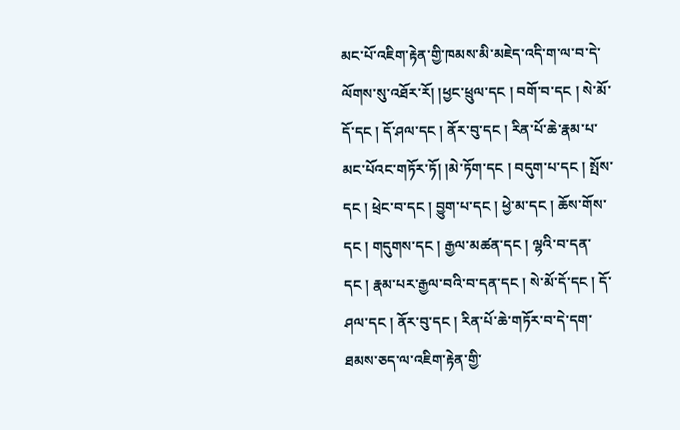མང་པོ་འཇིག་རྟེན་གྱི་ཁམས་མི་མཇེད་འདི་ག་ལ་བ་དེ་ལོགས་སུ་འཐོར་རོ། །ཕྱང་ཕྲུལ་དང ། བགོ་བ་དང ། སེ་མོ་དོ་དང ། དོ་ཤལ་དང ། ནོར་བུ་དང ། རིན་པོ་ཆེ་རྣམ་པ་མང་པོའང་གཏོར་ཏོ། །མེ་ཏོག་དང ། བདུག་པ་དང ། སྤོས་དང ། ཕྲེང་བ་དང ། བྱུག་པ་དང ། ཕྱེ་མ་དང ། ཆོས་གོས་དང ། གདུགས་དང ། རྒྱལ་མཚན་དང ། ལྷའི་བ་དན་དང ། རྣམ་པར་རྒྱལ་བའི་བ་དན་དང ། སེ་མོ་དོ་དང ། དོ་ཤལ་དང ། ནོར་བུ་དང ། རིན་པོ་ཆེ་གཏོར་བ་དེ་དག་ཐམས་ཅད་ལ་འཇིག་རྟེན་གྱི་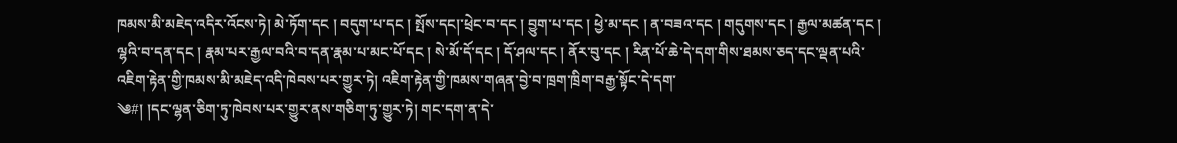ཁམས་མི་མཇེད་འདིར་འོངས་ཏེ། མེ་ཏོག་དང ། བདུག་པ་དང ། སྤོས་དང།་ཕྲེང་བ་དང ། བྱུག་པ་དང ། ཕྱེ་མ་དང ། ན་བཟའ་དང ། གདུགས་དང ། རྒྱལ་མཚན་དང ། ལྷའི་བ་དན་དང ། རྣམ་པར་རྒྱལ་བའི་བ་དན་རྣམ་པ་མང་པོ་དང ། སེ་མོ་དོ་དང ། དོ་ཤལ་དང ། ནོར་བུ་དང ། རིན་པོ་ཆེ་དེ་དག་གིས་ཐམས་ཅད་དང་ལྡན་པའི་འཇིག་རྟེན་གྱི་ཁམས་མི་མཇེད་འདི་ཁེབས་པར་གྱུར་ཏེ། འཇིག་རྟེན་གྱི་ཁམས་གཞན་བྱེ་བ་ཁྲག་ཁྲིག་བརྒྱ་སྟོང་དེ་དག་
༄#། །དང་ལྷན་ཅིག་ཏུ་ཁེབས་པར་གྱུར་ནས་གཅིག་ཏུ་གྱུར་ཏེ། གང་དག་ན་དེ་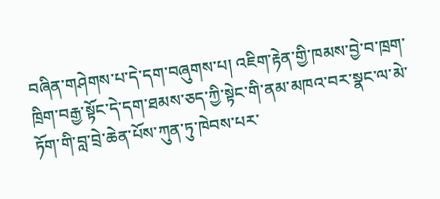བཞིན་གཤེགས་པ་དེ་དག་བཞུགས་པ། འཇིག་རྟེན་གྱི་ཁམས་བྱེ་བ་ཁྲག་ཁྲིག་བརྒྱ་སྟོང་དེ་དག་ཐམས་ཅད་ཀྱི་སྟེང་གི་ནམ་མཁའ་བར་སྣང་ལ་མེ་ཏོག་གི་བླ་བྲེ་ཆེན་པོས་ཀུན་ཏུ་ཁེབས་པར་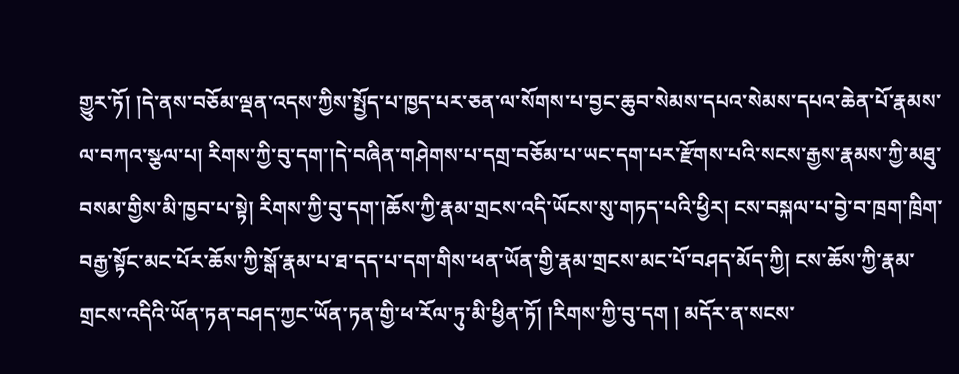གྱུར་ཏོ། །དེ་ནས་བཅོམ་ལྡན་འདས་ཀྱིས་སྤྱོད་པ་ཁྱད་པར་ཅན་ལ་སོགས་པ་བྱང་ཆུབ་སེམས་དཔའ་སེམས་དཔའ་ཆེན་པོ་རྣམས་ལ་བཀའ་སྩལ་པ། རིགས་ཀྱི་བུ་དག་།དེ་བཞིན་གཤེགས་པ་དགྲ་བཅོམ་པ་ཡང་དག་པར་རྫོགས་པའི་སངས་རྒྱས་རྣམས་ཀྱི་མཐུ་བསམ་གྱིས་མི་ཁྱབ་པ་སྟེ། རིགས་ཀྱི་བུ་དག་།ཆོས་ཀྱི་རྣམ་གྲངས་འདི་ཡོངས་སུ་གཏད་པའི་ཕྱིར། ངས་བསྐལ་པ་བྱེ་བ་ཁྲག་ཁྲིག་བརྒྱ་སྟོང་མང་པོར་ཆོས་ཀྱི་སྒོ་རྣམ་པ་ཐ་དད་པ་དག་གིས་ཕན་ཡོན་གྱི་རྣམ་གྲངས་མང་པོ་བཤད་མོད་ཀྱི། ངས་ཆོས་ཀྱི་རྣམ་གྲངས་འདིའི་ཡོན་ཏན་བཤད་ཀྱང་ཡོན་ཏན་གྱི་ཕ་རོལ་ཏུ་མི་ཕྱིན་ཏོ། །རིགས་ཀྱི་བུ་དག ། མདོར་ན་སངས་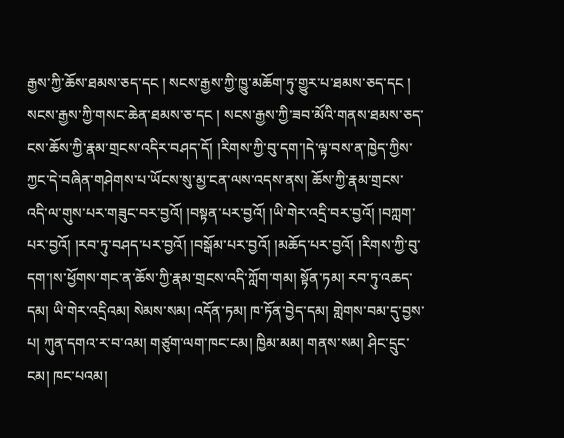རྒྱས་ཀྱི་ཆོས་ཐམས་ཅད་དང ། སངས་རྒྱས་ཀྱི་ཁྱུ་མཆོག་ཏུ་གྱུར་པ་ཐམས་ཅད་དང ། སངས་རྒྱས་ཀྱི་གསང་ཆེན་ཐམས་ཅ་དང ། སངས་རྒྱས་ཀྱི་ཟབ་མོའི་གནས་ཐམས་ཅད་ངས་ཆོས་ཀྱི་རྣམ་གྲངས་འདིར་བཤད་དོ། །རིགས་ཀྱི་བུ་དག་།དེ་ལྟ་བས་ན་ཁྱེད་ཀྱིས་ཀྱང་དེ་བཞིན་གཤེགས་པ་ཡོངས་སུ་མྱ་ངན་ལས་འདས་ནས། ཆོས་ཀྱི་རྣམ་གྲངས་
འདི་ལ་གུས་པར་གཟུང་བར་བྱའོ། །བསྟན་པར་བྱའོ། །ཡི་གེར་འདྲི་བར་བྱའོ། །བཀླག་པར་བྱའོ། །རབ་ཏུ་བཤད་པར་བྱའོ། །བསྒོམ་པར་བྱའོ། །མཆོད་པར་བྱའོ། །རིགས་ཀྱི་བུ་དག་།ས་ཕྱོགས་གང་ན་ཆོས་ཀྱི་རྣམ་གྲངས་འདི་ཀློག་གམ། སྟོན་ཏམ། རབ་ཏུ་འཆད་དམ། ཡི་གེར་འདྲིའམ། སེམས་སམ། འདོན་ཏམ། ཁ་ཏོན་བྱེད་དམ། གླེགས་བམ་དུ་བྱས་པ། ཀུན་དགའ་ར་བ་འམ། གཙུག་ལག་ཁང་ངམ། ཁྱིམ་མམ། གནས་སམ། ཤིང་དྲུང་ངམ། ཁང་པའམ།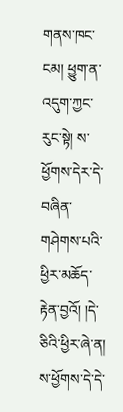གནས་ཁང་ངམ། ཕྱུག་ན་འདུག་ཀྱང་རུང་སྟེ། ས་ཕྱོགས་དེར་དེ་བཞིན་གཤེགས་པའི་ཕྱིར་མཆོད་རྟེན་བྱའོ། །དེ་ཅིའི་ཕྱིར་ཞེ་ན། ས་ཕྱོགས་དེ་དེ་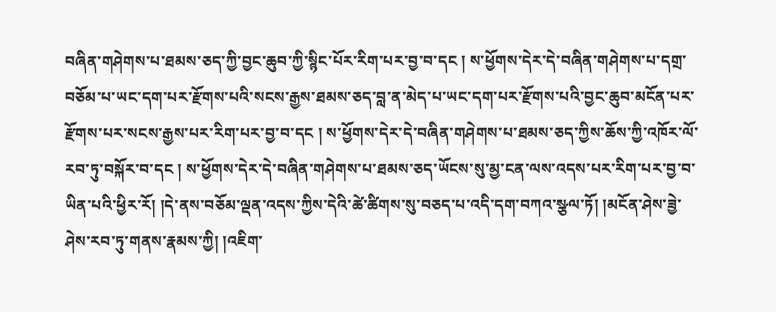བཞིན་གཤེགས་པ་ཐམས་ཅད་ཀྱི་བྱང་ཆུབ་ཀྱི་སྙིང་པོར་རིག་པར་བྱ་བ་དང ། ས་ཕྱོགས་དེར་དེ་བཞིན་གཤེགས་པ་དགྲ་བཅོམ་པ་ཡང་དག་པར་རྫོགས་པའི་སངས་རྒྱས་ཐམས་ཅད་བླ་ན་མེད་པ་ཡང་དག་པར་རྫོགས་པའི་བྱང་ཆུབ་མངོན་པར་རྫོགས་པར་སངས་རྒྱས་པར་རིག་པར་བྱ་བ་དང ། ས་ཕྱོགས་དེར་དེ་བཞིན་གཤེགས་པ་ཐམས་ཅད་ཀྱིས་ཆོས་ཀྱི་འཁོར་ལོ་རབ་ཏུ་བསྐོར་བ་དང ། ས་ཕྱོགས་དེར་དེ་བཞིན་གཤེགས་པ་ཐམས་ཅད་ཡོངས་སུ་མྱ་ངན་ལས་འདས་པར་རིག་པར་བྱ་བ་ཡིན་པའི་ཕྱིར་རོ། །དེ་ནས་བཅོམ་ལྡན་འདས་ཀྱིས་དེའི་ཚེ་ཚིགས་སུ་བཅད་པ་འདི་དག་བཀའ་སྩལ་ཏོ། །མངོན་ཤེས་ཟྱེ་ཤེས་རབ་ཏུ་གནས་རྣམས་ཀྱི། །འཇིག་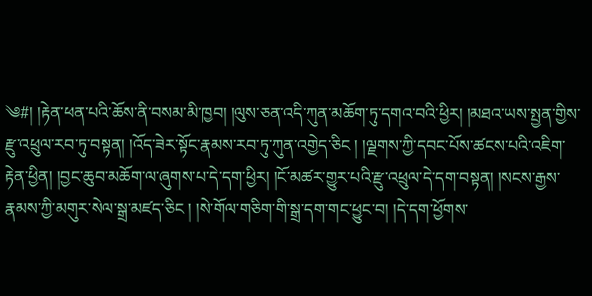༄#། །རྟེན་ཕན་པའི་ཆོས་ནི་བསམ་མི་ཁྱབ། །ལུས་ཅན་འདི་ཀུན་མཆོག་ཏུ་དགའ་བའི་ཕྱིར། །མཐའ་ཡས་སྤྱན་གྱིས་རྫུ་འཕྲུལ་རབ་ཏུ་བསྟན། །འོད་ཟེར་སྟོང་རྣམས་རབ་ཏུ་ཀུན་འགྱེད་ཅིང ། །ལྗགས་ཀྱི་དབང་པོས་ཚངས་པའི་འཇིག་རྟེན་ཕྱིན། །བྱང་ཆུབ་མཆོག་ལ་ཞུགས་པ་དེ་དག་ཕྱིར། །ངོ་མཚར་གྱུར་པའི་རྫུ་འཕྲུལ་དེ་དག་བསྟན། །སངས་རྒྱས་རྣམས་ཀྱི་མགུར་སེལ་སྒྲ་མཛད་ཅིང ། །སེ་གོལ་གཅིག་གི་སྒྲ་དག་གང་ཕྱུང་བ། །དེ་དག་ཕྱོགས་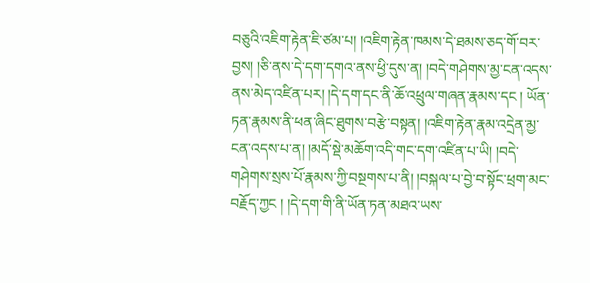བཅུའི་འཇིག་རྟེན་ཇི་ཙམ་པ། །འཇིག་རྟེན་ཁམས་དེ་ཐམས་ཅད་གོ་བར་བྱས། །ཅི་ནས་དེ་དག་དགའ་ནས་ཕྱི་དུས་ན། །བདེ་གཤེགས་མྱ་ངན་འདས་ནས་མེད་འཛིན་པར། །དེ་དག་དང་ནི་ཆོ་འཕྲུལ་གཞན་རྣམས་དང ། ཡོན་ཏན་རྣམས་ནི་ཕན་ཞིང་ཐུགས་བརྩེ་བསྟན། །འཇིག་རྟེན་རྣམ་འདྲེན་མྱ་ངན་འདས་པ་ན། །མདོ་སྡེ་མཆོག་འདི་གང་དག་འཛིན་པ་ཡི། །བདེ་གཤེགས་སྲས་པོ་རྣམས་ཀྱི་བསྔགས་པ་ནི། །བསྐལ་པ་བྱེ་བ་སྟོང་ཕྲག་མང་བརྗོད་ཀྱང ། །དེ་དག་གི་ནི་ཡོན་ཏན་མཐའ་ཡས་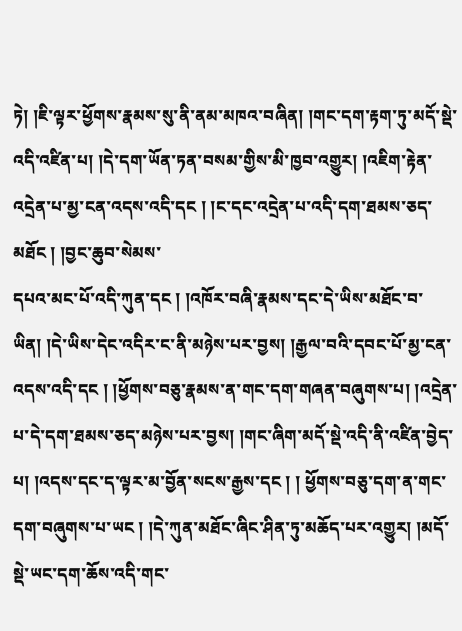ཏེ། །ཇི་ལྟར་ཕྱོགས་རྣམས་སུ་ནི་ནམ་མཁའ་བཞིན། །གང་དག་རྟག་ཏུ་མདོ་སྡེ་འདི་འཛིན་པ། །དེ་དག་ཡོན་ཏན་བསམ་གྱིས་མི་ཁྱབ་འགྱུར། །འཇིག་རྟེན་འདྲེན་པ་མྱ་ངན་འདས་འདི་དང ། །ང་དང་འདྲེན་པ་འདི་དག་ཐམས་ཅད་མཐོང ། །བྱང་ཆུབ་སེམས་
དཔའ་མང་པོ་འདི་ཀུན་དང ། །འཁོར་བཞི་རྣམས་དང་དེ་ཡིས་མཐོང་བ་ཡིན། །དེ་ཡིས་དེང་འདིར་ང་ནི་མཉེས་པར་བྱས། །རྒྱལ་བའི་དབང་པོ་མྱ་ངན་འདས་འདི་དང ། །ཕྱོགས་བཅུ་རྣམས་ན་གང་དག་གཞན་བཞུགས་པ། །འདྲེན་པ་དེ་དག་ཐམས་ཅད་མཉེས་པར་བྱས། །གང་ཞིག་མདོ་སྡེ་འདི་ནི་འཛིན་བྱེད་པ། །འདས་དང་ད་ལྟར་མ་བྱོན་སངས་རྒྱས་དང ། ། ཕྱོགས་བཅུ་དག་ན་གང་དག་བཞུགས་པ་ཡང ། །དེ་ཀུན་མཐོང་ཞིང་ཤིན་ཏུ་མཆོད་པར་འགྱུར། །མདོ་སྡེ་ཡང་དག་ཆོས་འདི་གང་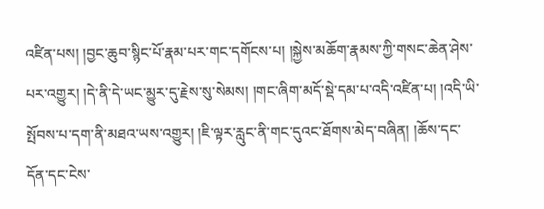འཛིན་པས། །བྱང་ཆུབ་སྙིང་པོ་རྣམ་པར་གང་དགོངས་པ། །སྐྱེས་མཆོག་རྣམས་ཀྱི་གསང་ཆེན་ཤེས་པར་འགྱུར། །དེ་ནི་དེ་ཡང་མྱུར་དུ་རྗེས་སུ་སེམས། །གང་ཞིག་མདོ་སྡེ་དམ་པ་འདི་འཛིན་པ། །འདི་ཡི་སྤོབས་པ་དག་ནི་མཐའ་ཡས་འགྱུར། །ཇི་ལྟར་རླུང་ནི་གང་དུའང་ཐོགས་མེད་བཞིན། །ཆོས་དང་དོན་དང་ངེས་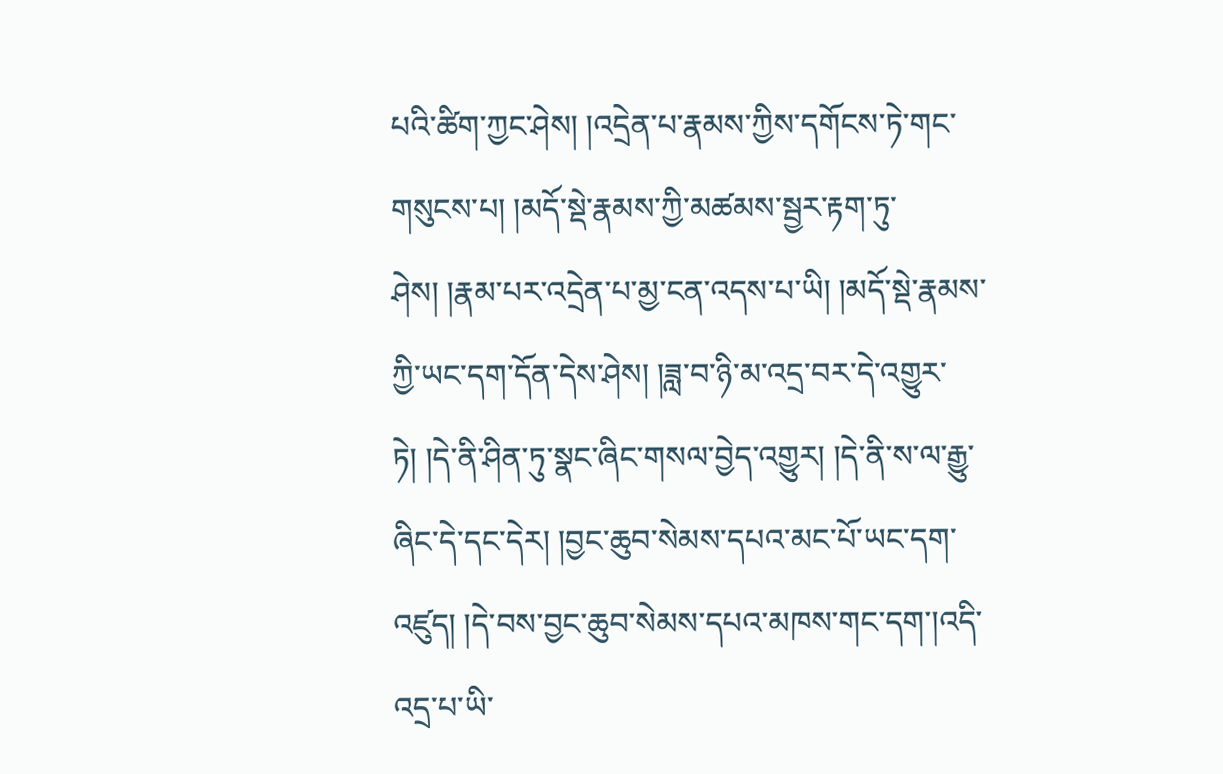པའི་ཚིག་ཀྱང་ཤེས། །འདྲེན་པ་རྣམས་ཀྱིས་དགོངས་ཏེ་གང་གསུངས་པ། །མདོ་སྡེ་རྣམས་ཀྱི་མཚམས་སྦྱར་རྟག་ཏུ་ཤེས། །རྣམ་པར་འདྲེན་པ་མྱ་ངན་འདས་པ་ཡི། །མདོ་སྡེ་རྣམས་ཀྱི་ཡང་དག་དོན་དེས་ཤེས། །ཟླ་བ་ཉི་མ་འདྲ་བར་དེ་འགྱུར་ཏེ། །དེ་ནི་ཤིན་ཏུ་སྣང་ཞིང་གསལ་བྱེད་འགྱུར། །དེ་ནི་ས་ལ་རྒྱུ་ཞིང་དེ་དང་དེར། །བྱང་ཆུབ་སེམས་དཔའ་མང་པོ་ཡང་དག་འཛུད། །དེ་བས་བྱང་ཆུབ་སེམས་དཔའ་མཁས་གང་དག་།འདི་འདྲ་པ་ཡི་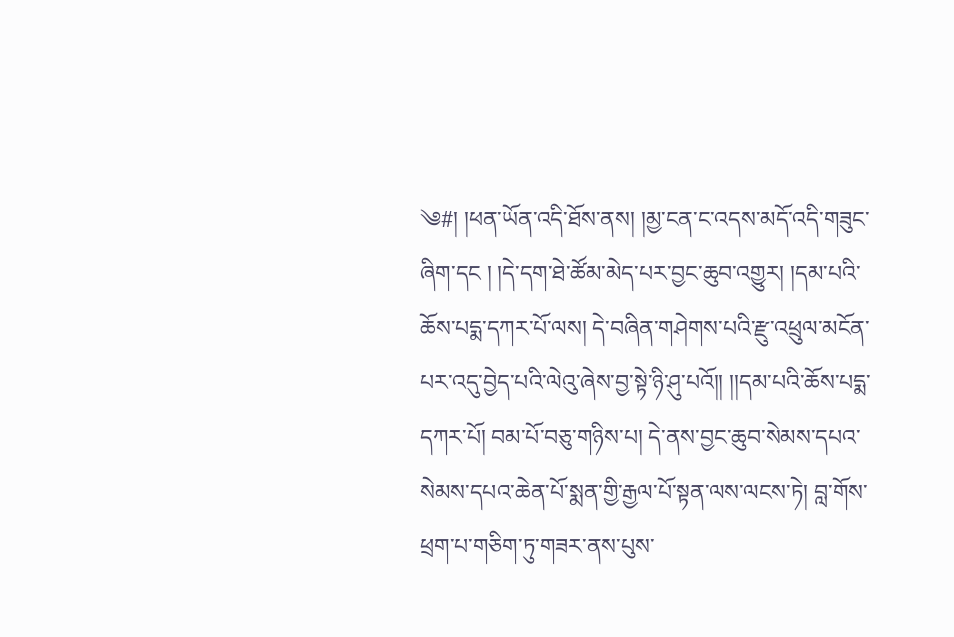༄#། །ཕན་ཡོན་འདི་ཐོས་ནས། །མྱ་ངན་ང་འདས་མདོ་འདི་གཟུང་ཞིག་དང ། །དེ་དག་ཐེ་ཚོམ་མེད་པར་བྱང་ཆུབ་འགྱུར། །དམ་པའི་ཆོས་པདྨ་དཀར་པོ་ལས། དེ་བཞིན་གཤེགས་པའི་རྫུ་འཕྲུལ་མངོན་པར་འདུ་བྱེད་པའི་ལེའུ་ཞེས་བྱ་སྟེ་ཉི་ཤུ་པའོ།། །།དམ་པའི་ཆོས་པདྨ་དཀར་པོ། བམ་པོ་བཅུ་གཉིས་པ། དེ་ནས་བྱང་ཆུབ་སེམས་དཔའ་སེམས་དཔའ་ཆེན་པོ་སྨན་གྱི་རྒྱལ་པོ་སྟན་ལས་ལངས་ཏེ། བླ་གོས་ཕྲག་པ་གཅིག་ཏུ་གཟར་ནས་པུས་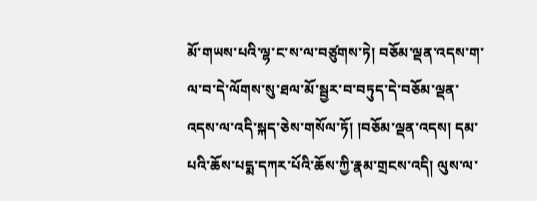མོ་གཡས་པའི་ལྷ་ང་ས་ལ་བཙུགས་ཏེ། བཅོམ་ལྡན་འདས་ག་ལ་བ་དེ་ལོགས་སུ་ཐལ་མོ་སྦྱར་བ་བཏུད་དེ་བཅོམ་ལྡན་འདས་ལ་འདི་སྐད་ཅེས་གསོལ་ཏོ། །བཅོམ་ལྡན་འདས། དམ་པའི་ཆོས་པདྨ་དཀར་པོའི་ཆོས་ཀྱི་རྣམ་གྲངས་འདི། ལུས་ལ་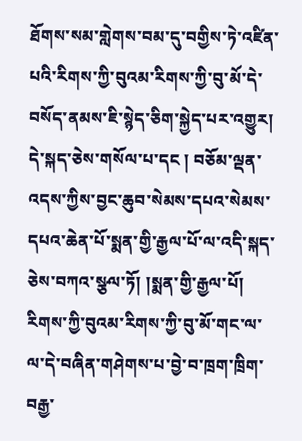ཐོགས་སམ་གླེགས་བམ་དུ་བགྱིས་ཏེ་འཛིན་པའི་རིགས་ཀྱི་བུའམ་རིགས་ཀྱི་བུ་མོ་དེ་བསོད་ནམས་ཇི་སྙེད་ཅིག་སྐྱེད་པར་འགྱུར། དེ་སྐད་ཅེས་གསོལ་པ་དང ། བཅོམ་ལྡན་འདས་ཀྱིས་བྱང་ཆུབ་སེམས་དཔའ་སེམས་དཔའ་ཆེན་པོ་སྨན་གྱི་རྒྱལ་པོ་ལ་འདི་སྐད་ཅེས་བཀའ་སྩལ་ཏོ། །སྨན་གྱི་རྒྱལ་པོ། རིགས་ཀྱི་བུའམ་རིགས་ཀྱི་བུ་མོ་གང་ལ་ལ་དེ་བཞིན་གཤེགས་པ་བྱེ་བ་ཁྲག་ཁྲིག་བརྒྱ་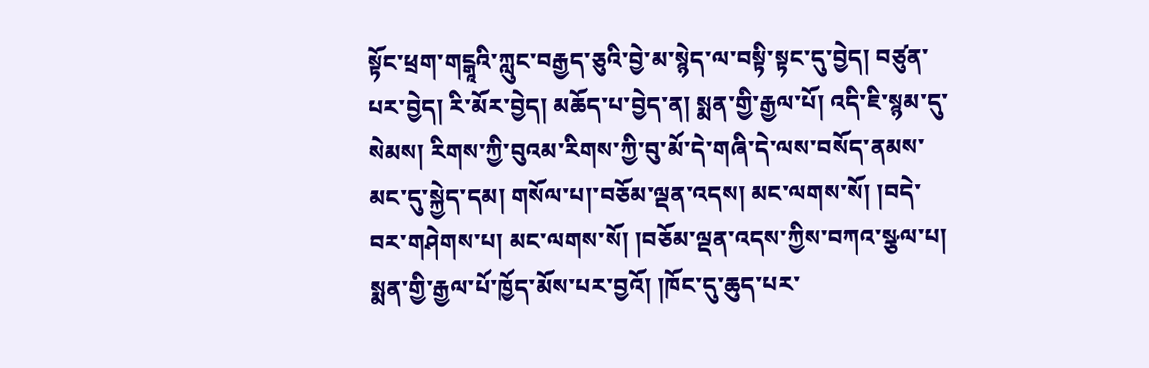སྟོང་ཕྲག་གངྒཱའི་ཀླུང་བརྒྱད་ཅུའི་བྱེ་མ་སྙེད་ལ་བསྟི་སྟང་དུ་བྱེད། བཙུན་
པར་བྱེད། རི་མོར་བྱེད། མཆོད་པ་བྱེད་ན། སྨན་གྱི་རྒྱལ་པོ། འདི་ཇི་སྙམ་དུ་སེམས། རིགས་ཀྱི་བུའམ་རིགས་ཀྱི་བུ་མོ་དེ་གཞི་དེ་ལས་བསོད་ནམས་མང་དུ་སྐྱེད་དམ། གསོལ་པ།་བཅོམ་ལྡན་འདས། མང་ལགས་སོ། །བདེ་བར་གཤེགས་པ། མང་ལགས་སོ། །བཅོམ་ལྡན་འདས་ཀྱིས་བཀའ་སྩལ་པ། སྨན་གྱི་རྒྱལ་པོ་ཁྱོད་མོས་པར་བྱའོ། །ཁོང་དུ་ཆུད་པར་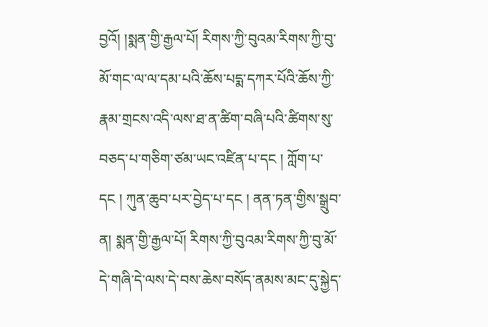བྱའོ། །སྨན་གྱི་རྒྱལ་པོ། རིགས་ཀྱི་བུའམ་རིགས་ཀྱི་བུ་མོ་གང་ལ་ལ་དམ་པའི་ཆོས་པདྨ་དཀར་པོའི་ཆོས་ཀྱི་རྣམ་གྲངས་འདི་ལས་ཐ་ན་ཚིག་བཞི་པའི་ཚིགས་སུ་བཅད་པ་གཅིག་ཙམ་ཡང་འཛིན་པ་དང ། ཀློག་པ་དང ། ཀུན་ཆུབ་པར་བྱེད་པ་དང ། ནན་ཏན་གྱིས་སྒྲུབ་ན། སྨན་གྱི་རྒྱལ་པོ། རིགས་ཀྱི་བུའམ་རིགས་ཀྱི་བུ་མོ་དེ་གཞི་དེ་ལས་དེ་བས་ཆེས་བསོད་ནམས་མང་དུ་སྐྱེད་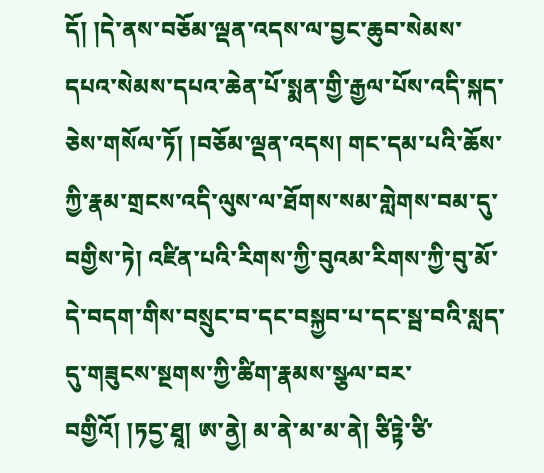དོ། །དེ་ནས་བཅོམ་ལྡན་འདས་ལ་བྱང་ཆུབ་སེམས་དཔའ་སེམས་དཔའ་ཆེན་པོ་སྨན་གྱི་རྒྱལ་པོས་འདི་སྐད་ཅེས་གསོལ་ཏོ། །བཅོམ་ལྡན་འདས། གང་དམ་པའི་ཆོས་ཀྱི་རྣམ་གྲངས་འདི་ལུས་ལ་ཐོགས་སམ་གླེགས་བམ་དུ་བགྱིས་ཏེ། འཛིན་པའི་རིགས་ཀྱི་བུའམ་རིགས་ཀྱི་བུ་མོ་དེ་བདག་གིས་བསྲུང་བ་དང་བསྐྱབ་པ་དང་སྦ་བའི་སླད་དུ་གཟུངས་སྔགས་ཀྱི་ཚིག་རྣམས་སྩལ་བར་བགྱིའོ། །ཏདྱ་ཐཱ། ཨ་ནྱེ། མ་ནེ་མ་མ་ནེ། ཙིཏྟེ་ཙི་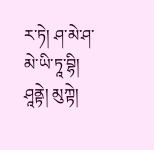ར་ཏེ། ཤ་མེ་ཤ་མེ་ཡི་ཏཱ་བྷི། ཤཱནྟེ། མུཀྟེ།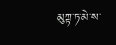མུཀྟ་ཏ་མེ་ས་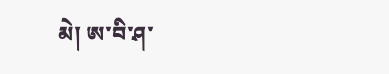མེ། ཨ་བི་ཤ་